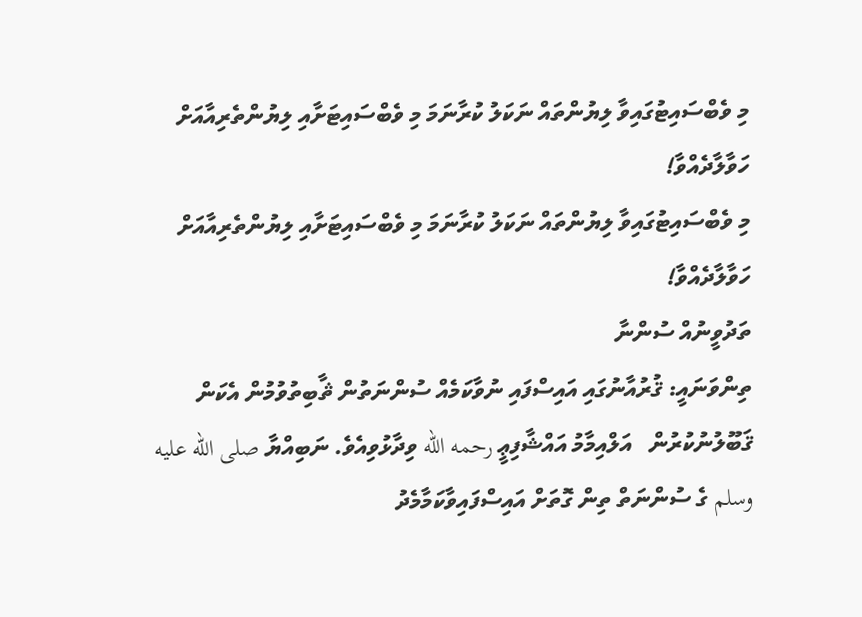މި ވެބްސައިޓުގައިވާ ލިޔުންތައް ނަކަލު ކުރާނަމަ މި ވެބްސައިޓަށާއި ލިޔުންތެރިއާއަށް ހަވާލާދެއްވާ!
މި ވެބްސައިޓުގައިވާ ލިޔުންތައް ނަކަލު ކުރާނަމަ މި ވެބްސައިޓަށާއި ލިޔުންތެރިއާއަށް ހަވާލާދެއްވާ!
ތަދުވީނުއް ސުންނާ
ތިންވަނައީ: ޤުރުއާނުގައި އައިސްފައި ނުވާކަމެއް ސުންނަތުން ޘާބިތުވުމުން އެކަން ޤަބޫލުނުކުރުން   އަލްއިމާމު އައްޝާފިޢީ رحمه الله ވިދާޅުވިއެވެ. ނަބިއްޔާ صلى الله عليه وسلم ގެ ސުންނަތް ތިން ގޮތަށް އައިސްފައިވާކަމާމެދު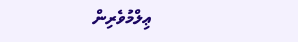ޢިލްމުވެރިން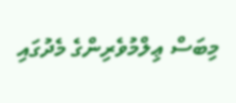މިބަސް ޢިލްމުވެރިންގެ މެދުގައި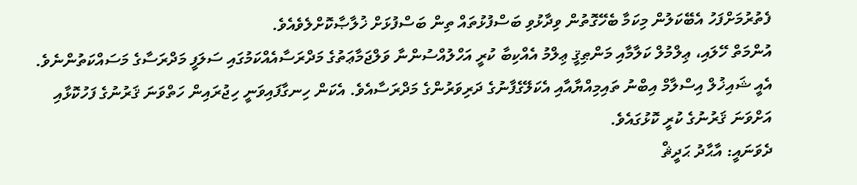ފެތުރުމަށްފަހު އެބޭކަލުން މިކަމާ ބެހޭގޮތުން ވިދާޅުވި ބަސްފުޅުތައް ތިން ބަސްފުޅަށް ޚުލާޞާކޮށްލެވެއެވެ.
އުންމަތް ހޭލައި، ޢިލްމުލް ކަލާމާއި މަންޠިޤީ ޢިލްމު އެއްކިބާ ކުރީ އަހްލުއްސުންނާ ވަލްޖަމާޢަތުގެ މަދްރަސާއެއްކަމުގައި ސަލަފީ މަދްރަސާގެ މަސައްކަތުންނެވެ. އެއީ ޝައިޚުލް އިސްލާމް އިބްނު ތައިމިއްޔާއާއި އެކަލޭގެފާނުގެ ދަރިވަރުންގެ މަދްރަސާއެވެ. އެކަން ހިނގާފައިވަނީ ހިޖުރައިން ހަތްވަނަ ޤަރުނުގެ ފަހުކޮޅާއި އަށްވަނަ ޤަރުނުގެ ކުރީ ކޮޅުގައެވެ.
ދެވަނައީ: އާޙާދު ޙަދީޘް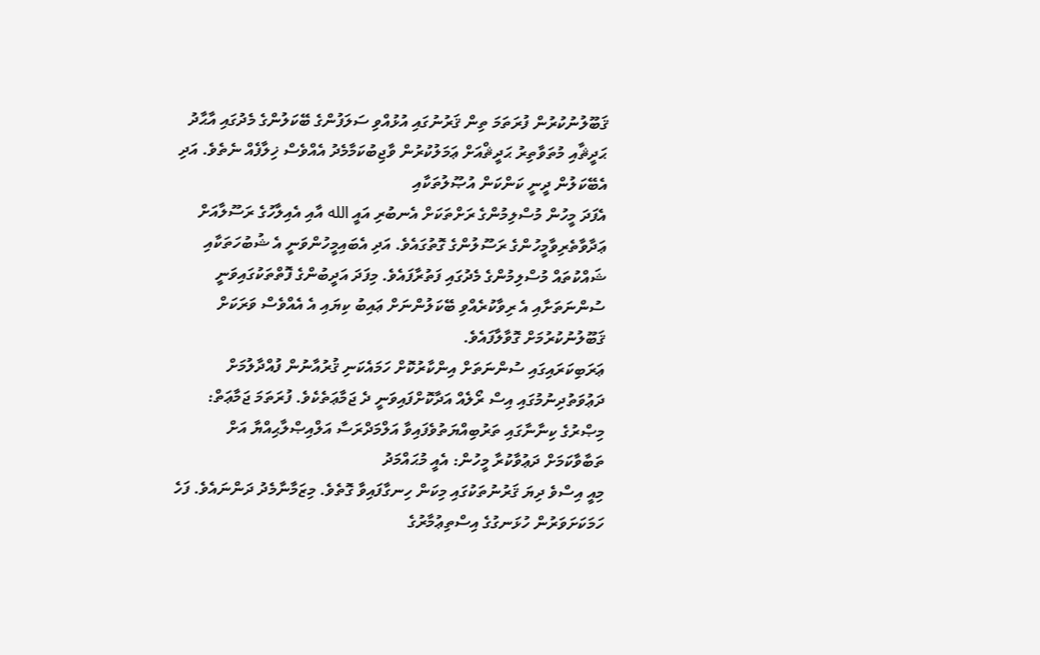ޤަބޫލުނުކުރުން ފުރަތަމަ ތިން ޤަރުނުގައި އުޅުއްވި ސަލަފުންގެ ބޭކަލުންގެ މެދުގައި އާޙާދު ޙަދީޘާއި މުތަވާތިރު ޙަދީޘްއަށް ޢަމަލުކުރުން ވާޖިބުކަމާމެދު އެއްވެސް ޚިލާފެއް ނެތެވެ. އަދި އެބޭކަލުން ދީނީ ކަންކަން އުޞޫލުތަކާއި
އެފަދަ މީހުން މުސްލިމުންގެ ރަށްތަކަށް އެނބުރި އައީ الله އާއި އެއިލާހުގެ ރަސޫލާއަށް ޢަދާވާތެރިވާމީހުންގެ ރަސޫލުންގެ ގޮތުގައެވެ. އަދި އެބައިމީހުންވަނީ އެ ޝުބުހަތަކާއި ޝައްކުތައް މުސްލިމުންގެ މެދުގައި ފަތުރާފައެވެ. މިފަދަ އަދީބުންގެ ފޮތްތަކުގައިވަނީ ސުންނަތަށާއި އެ ރިވާކުރެއްވި ބޭކަލުންނަށް ޢައިބު ކިޔައި އެ އެއްވެސް ވަރަކަށް ޤަބޫލުނުކުރުމަށް ގޮވާލާފައެވެ.
ޢަރަބިކަރައިގައި ސުންނަތަށް އިންކާރުކޮށް ހަމައެކަނި ޤުރުއާނުން ފުއްދާލުމަށް ދަޢުވަތުދިނުމުގައި އިސް ރޯލެއް އަދާކޮށްފައިވަނީ ދެ ޖަމާޢަތެކެވެ. ފުރަތަމަ ޖަމާޢަތް: މިޞްރުގެ ކިނާނާގައި ތަރުބިއްޔަތުވެފައިވާ އަލްމަދްރަސާ އަލްއިޞްލާޙިއްޔާ އަށް ތަބާވާކަމަށް ދަޢުވާކުރާ މީހުން: އެއީ މުޙައްމަދު
މިއީ އިސްވެ ދިޔަ ޤަރުނުތަކުގައި މިކަން ހިނގާފައިވާ ގޮތެވެ. މިޒަމާނާމެދު ދަންނައެވެ. ފަހެ ހަމަކަށަވަރުން ހުޅަނގުގެ އިސްތިޢުމާރުގެ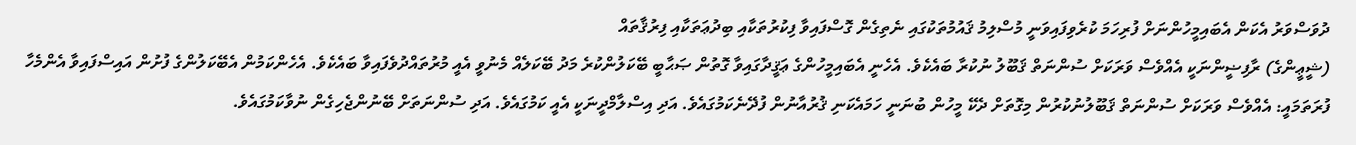ދުވަސްވަރު އެކަން އެބައިމީހުންނަށް ފުރިހަމަ ކުރެވިފައިވަނީ މުސްލިމު ޤައުމުތަކުގައި ނެތިގެން ގޮސްފައިވާ ފިކުރުތަކާއި ބިދުޢަތަކާއި ފިރުޤާތައް
(ޝީޢީންގެ) ރާފިޟީންނަކީ އެއްވެސް ވަރަކަށް ސުންނަތް ޤަބޫލު ނުކުރާ ބައެކެވެ. އެހެނީ އެބައިމީހުންގެ ޢަޤީދާގައިވާ ގޮތުން ޞަޙާބީ ބޭކަލުންކުރެ މަދު ބޭކަލެއް މެނުވީ އެއީ މުރުތައްދުވެފައިވާ ބައެކެވެ. އެހެންކަމުން އެބޭކަލުންގެ ފުށުން އައިސްފައިވާ އެންމެހާ
ފުރަތަމައީ: އެއްވެސް ވަރަކަށް ސުންނަތް ޤަބޫލުނުކުރުން މިގޮތަށް ދެކޭ މީހުން ބުނަނީ ހަމައެކަނި ޤުރުއާނުން ފުދޭނެކަމުގައެވެ. އަދި އިސްލާމްދީނަކީ އެއީ ކަމުގައެވެ. އަދި ސުންނަތަށް ބޭނުންޖެހިގެން ނުވާކަމުގައެވެ.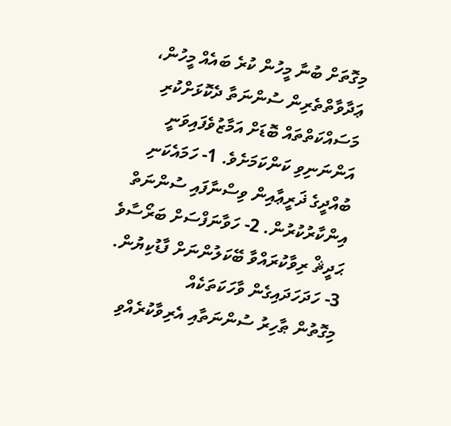މިގޮތަށް ބުނާ މީހުން ކުރެ ބައެއް މީހުން،
ޢަދާވާތްތެރިން ސުންނަތާ ދެކޮޅަށްކުރި މަސައްކަތްތައް ބޮޑަށް އަމާޒުވެފައިވަނީ އަންނަނިވި ކަންކަމަށެވެ. 1- ހަމައެކަނި ބުއްދީގެ ޛަރީޢާއިން ވިސްނާފައި ސުންނަތް އިންކާރުކުރުން. 2- ހަވާނަފްސަށް ބަރޯސާވެ ޙަދީޘް ރިވާކުރައްވާ ބޭކަލުންނަށް ފާޑުކިޔުން. 3- ހަދަހަދައިގެން ވާހަކަތަކެއް
މިގޮތުން ޠާހިރު ސުންނަތާއި އެރިވާކުރެއްވި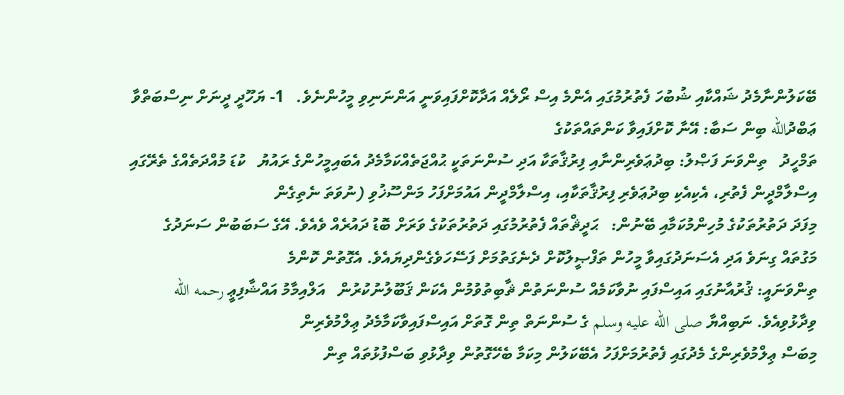ބޭކަލުންނާމެދު ޝައްކާއި ޝުބުހަ ފެތުރުމުގައި އެންމެ އިސް ރޯލެއް އަދާކޮށްފައިވަނީ އަންނަނިވި މީހުންނެވެ.   1- ޔަހޫދީ ދީނަށް ނިސްބަތްވާ ޢަބްދުالله ބިން ސަބާ: އޭނާ ކޮށްފައިވާ ކަންތައްތަކުގެ
ތަމްހީދު   ތިންވަނަ ފަޞްލު: ބިދުޢަވެރިންނާއި ފިރުޤާތަކާ އަދި ސުންނަތަކީ ޙުއްޖަތެއްކަމާމެދު އެބައިމީހުންގެ ރައުޔު   ކުޑަ މުއްދަތެއްގެ ތެރޭގައި އިސްލާމްދީން ފެތުރި، އެކިއެކި ބިދުޢަވެރި ފިރުޤާތަކާއި، އިސްލާމްދީން އައުމަށްފަހު މަންސޫޚުވި (ނުވަތަ ނެތިގެން
މިފަދަ ދަތުރުތަކުގެ މުހިންމުކަމާއި ބޭނުން:   ޙަދީޘްތައް ފެތުރުމުގައި ދަތުރުތަކުގެ ވަރަށް ބޮޑު ދައުރެއް ވެއެވެ. އޭގެ ސަބަބުން ސަނަދުގެ މަގުތައް ގިނަވެ އަދި އެސަނަދުގައިވާ މީހުން ތަފްޞީލުކޮށް ދެނެގަތުމަށް ފަސޭހަވެގެންދިޔައެވެ. އެގޮތުން ކޮންމެ
ތިންވަނައީ: ޤުރުއާނުގައި އައިސްފައި ނުވާކަމެއް ސުންނަތުން ޘާބިތުވުމުން އެކަން ޤަބޫލުނުކުރުން   އަލްއިމާމު އައްޝާފިޢީ رحمه الله ވިދާޅުވިއެވެ. ނަބިއްޔާ صلى الله عليه وسلم ގެ ސުންނަތް ތިން ގޮތަށް އައިސްފައިވާކަމާމެދު ޢިލްމުވެރިން
މިބަސް ޢިލްމުވެރިންގެ މެދުގައި ފެތުރުމަށްފަހު އެބޭކަލުން މިކަމާ ބެހޭގޮތުން ވިދާޅުވި ބަސްފުޅުތައް ތިން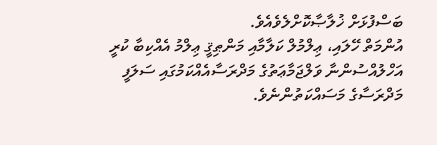ބަސްފުޅަށް ޚުލާޞާކޮށްލެވެއެވެ.
އުންމަތް ހޭލައި، ޢިލްމުލް ކަލާމާއި މަންޠިޤީ ޢިލްމު އެއްކިބާ ކުރީ އަހްލުއްސުންނާ ވަލްޖަމާޢަތުގެ މަދްރަސާއެއްކަމުގައި ސަލަފީ މަދްރަސާގެ މަސައްކަތުންނެވެ.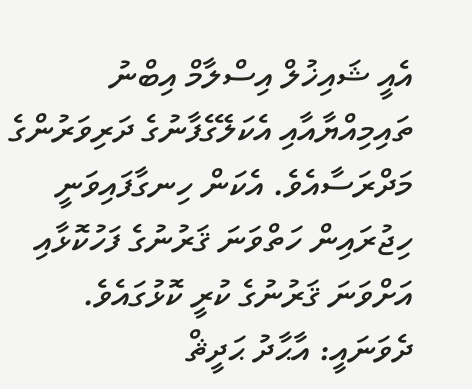އެއީ ޝައިޚުލް އިސްލާމް އިބްނު ތައިމިއްޔާއާއި އެކަލޭގެފާނުގެ ދަރިވަރުންގެ މަދްރަސާއެވެ. އެކަން ހިނގާފައިވަނީ ހިޖުރައިން ހަތްވަނަ ޤަރުނުގެ ފަހުކޮޅާއި އަށްވަނަ ޤަރުނުގެ ކުރީ ކޮޅުގައެވެ.
ދެވަނައީ: އާޙާދު ޙަދީޘް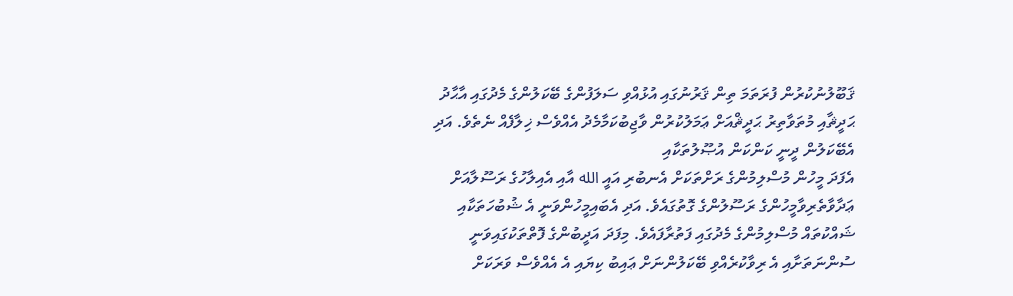ޤަބޫލުނުކުރުން ފުރަތަމަ ތިން ޤަރުނުގައި އުޅުއްވި ސަލަފުންގެ ބޭކަލުންގެ މެދުގައި އާޙާދު ޙަދީޘާއި މުތަވާތިރު ޙަދީޘްއަށް ޢަމަލުކުރުން ވާޖިބުކަމާމެދު އެއްވެސް ޚިލާފެއް ނެތެވެ. އަދި އެބޭކަލުން ދީނީ ކަންކަން އުޞޫލުތަކާއި
އެފަދަ މީހުން މުސްލިމުންގެ ރަށްތަކަށް އެނބުރި އައީ الله އާއި އެއިލާހުގެ ރަސޫލާއަށް ޢަދާވާތެރިވާމީހުންގެ ރަސޫލުންގެ ގޮތުގައެވެ. އަދި އެބައިމީހުންވަނީ އެ ޝުބުހަތަކާއި ޝައްކުތައް މުސްލިމުންގެ މެދުގައި ފަތުރާފައެވެ. މިފަދަ އަދީބުންގެ ފޮތްތަކުގައިވަނީ ސުންނަތަށާއި އެ ރިވާކުރެއްވި ބޭކަލުންނަށް ޢައިބު ކިޔައި އެ އެއްވެސް ވަރަކަށް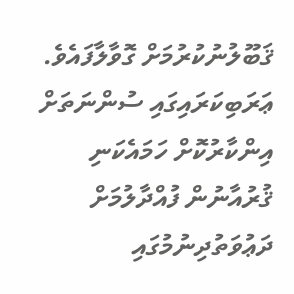ޤަބޫލުނުކުރުމަށް ގޮވާލާފައެވެ.
ޢަރަބިކަރައިގައި ސުންނަތަށް އިންކާރުކޮށް ހަމައެކަނި ޤުރުއާނުން ފުއްދާލުމަށް ދަޢުވަތުދިނުމުގައި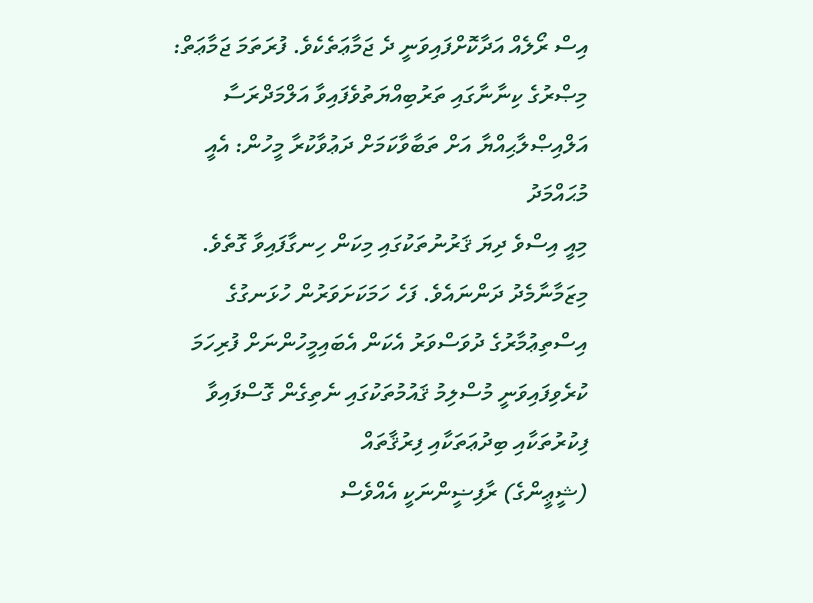އިސް ރޯލެއް އަދާކޮށްފައިވަނީ ދެ ޖަމާޢަތެކެވެ. ފުރަތަމަ ޖަމާޢަތް: މިޞްރުގެ ކިނާނާގައި ތަރުބިއްޔަތުވެފައިވާ އަލްމަދްރަސާ އަލްއިޞްލާޙިއްޔާ އަށް ތަބާވާކަމަށް ދަޢުވާކުރާ މީހުން: އެއީ މުޙައްމަދު
މިއީ އިސްވެ ދިޔަ ޤަރުނުތަކުގައި މިކަން ހިނގާފައިވާ ގޮތެވެ. މިޒަމާނާމެދު ދަންނައެވެ. ފަހެ ހަމަކަށަވަރުން ހުޅަނގުގެ އިސްތިޢުމާރުގެ ދުވަސްވަރު އެކަން އެބައިމީހުންނަށް ފުރިހަމަ ކުރެވިފައިވަނީ މުސްލިމު ޤައުމުތަކުގައި ނެތިގެން ގޮސްފައިވާ ފިކުރުތަކާއި ބިދުޢަތަކާއި ފިރުޤާތައް
(ޝީޢީންގެ) ރާފިޟީންނަކީ އެއްވެސް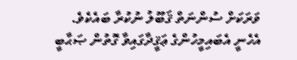ވަރަކަށް ސުންނަތް ޤަބޫލު ނުކުރާ ބައެކެވެ. އެހެނީ އެބައިމީހުންގެ ޢަޤީދާގައިވާ ގޮތުން ޞަޙާބީ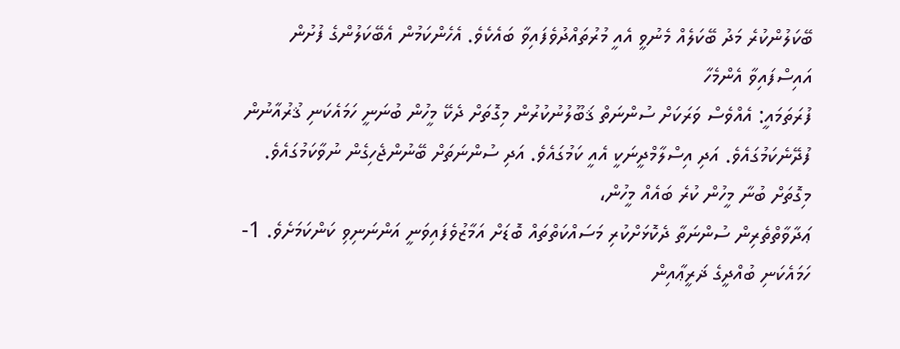ބޭކަލުންކުރެ މަދު ބޭކަލެއް މެނުވީ އެއީ މުރުތައްދުވެފައިވާ ބައެކެވެ. އެހެންކަމުން އެބޭކަލުންގެ ފުށުން އައިސްފައިވާ އެންމެހާ
ފުރަތަމައީ: އެއްވެސް ވަރަކަށް ސުންނަތް ޤަބޫލުނުކުރުން މިގޮތަށް ދެކޭ މީހުން ބުނަނީ ހަމައެކަނި ޤުރުއާނުން ފުދޭނެކަމުގައެވެ. އަދި އިސްލާމްދީނަކީ އެއީ ކަމުގައެވެ. އަދި ސުންނަތަށް ބޭނުންޖެހިގެން ނުވާކަމުގައެވެ. މިގޮތަށް ބުނާ މީހުން ކުރެ ބައެއް މީހުން،
ޢަދާވާތްތެރިން ސުންނަތާ ދެކޮޅަށްކުރި މަސައްކަތްތައް ބޮޑަށް އަމާޒުވެފައިވަނީ އަންނަނިވި ކަންކަމަށެވެ. 1- ހަމައެކަނި ބުއްދީގެ ޛަރީޢާއިން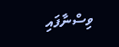ވިސްނާފައި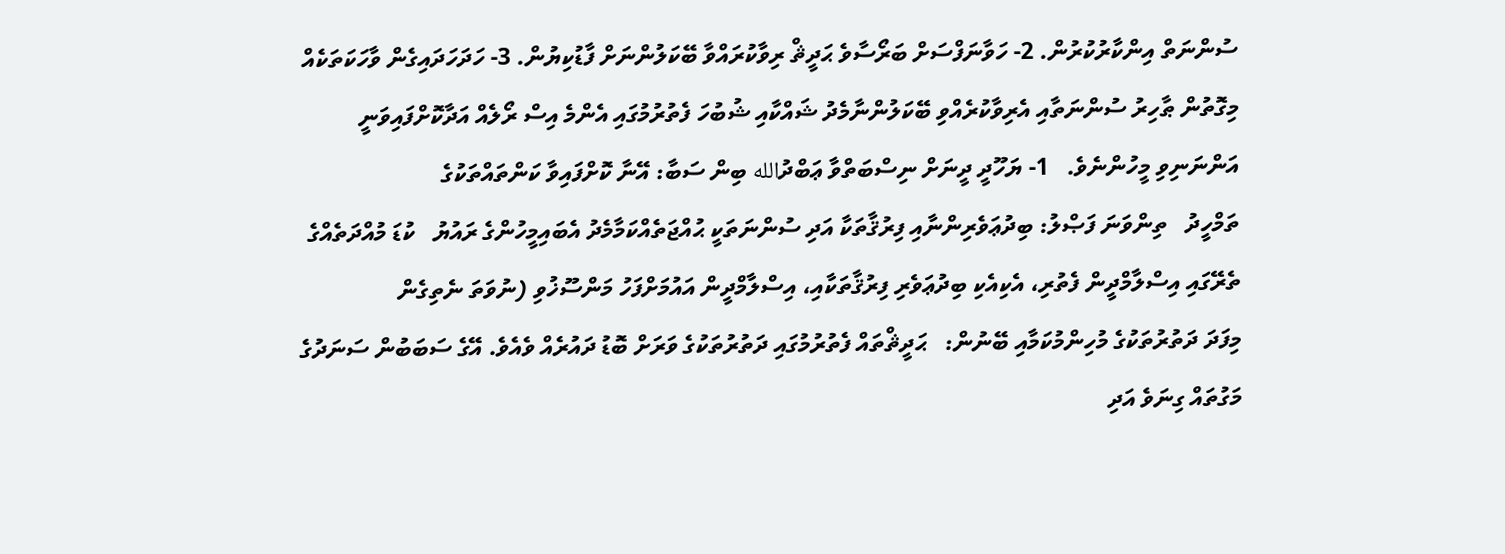ސުންނަތް އިންކާރުކުރުން. 2- ހަވާނަފްސަށް ބަރޯސާވެ ޙަދީޘް ރިވާކުރައްވާ ބޭކަލުންނަށް ފާޑުކިޔުން. 3- ހަދަހަދައިގެން ވާހަކަތަކެއް
މިގޮތުން ޠާހިރު ސުންނަތާއި އެރިވާކުރެއްވި ބޭކަލުންނާމެދު ޝައްކާއި ޝުބުހަ ފެތުރުމުގައި އެންމެ އިސް ރޯލެއް އަދާކޮށްފައިވަނީ އަންނަނިވި މީހުންނެވެ.   1- ޔަހޫދީ ދީނަށް ނިސްބަތްވާ ޢަބްދުالله ބިން ސަބާ: އޭނާ ކޮށްފައިވާ ކަންތައްތަކުގެ
ތަމްހީދު   ތިންވަނަ ފަޞްލު: ބިދުޢަވެރިންނާއި ފިރުޤާތަކާ އަދި ސުންނަތަކީ ޙުއްޖަތެއްކަމާމެދު އެބައިމީހުންގެ ރައުޔު   ކުޑަ މުއްދަތެއްގެ ތެރޭގައި އިސްލާމްދީން ފެތުރި، އެކިއެކި ބިދުޢަވެރި ފިރުޤާތަކާއި، އިސްލާމްދީން އައުމަށްފަހު މަންސޫޚުވި (ނުވަތަ ނެތިގެން
މިފަދަ ދަތުރުތަކުގެ މުހިންމުކަމާއި ބޭނުން:   ޙަދީޘްތައް ފެތުރުމުގައި ދަތުރުތަކުގެ ވަރަށް ބޮޑު ދައުރެއް ވެއެވެ. އޭގެ ސަބަބުން ސަނަދުގެ މަގުތައް ގިނަވެ އަދި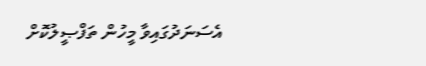އެސަނަދުގައިވާ މީހުން ތަފްޞީލުކޮށް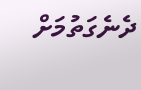ދެނެގަތުމަށް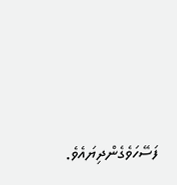ފަސޭހަވެގެންދިޔައެވެ.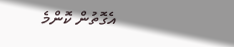އެގޮތުން ކޮންމެ